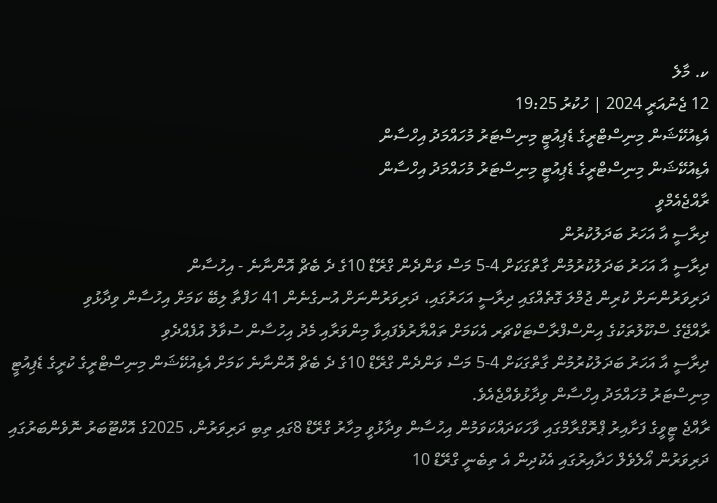ކ. މާލެ
12 ޖެނުއަރީ 2024 | ހުކުރު 19:25
އެޑިއުކޭޝަން މިނިސްޓްރީގެ ޑެޕިއުޓީ މިނިސްޓަރު މުހައްމަދު އިހްސާން
އެޑިއުކޭޝަން މިނިސްޓްރީގެ ޑެޕިއުޓީ މިނިސްޓަރު މުހައްމަދު އިހްސާން
ރާއްޖެއެމްވީ
ދިރާސީ އާ އަހަރު ބަދަލުކުރުން
ދިރާސީ އާ އަހަރު ބަދަލުކުރުމުން ގާތްގަކަށް 4-5 މަސް ވަންދެން ގްރޭޑް 10ގެ ދެ ބެޗް އޮންނާނެ - އިހުސާން
ދަރިވަރުންނަށް ކުރިން ޖުމްލަ ގޮތެއްގައި ދިރާސީ އަހަރުގައި، ދަރިވަރުންނަށް އުނގެނެން 41 ހަފްތާ ލިބޭ ކަމަށް އިހުސާން ވިދާޅުވި
ރާއްޖޭގެ ސްކޫލުތަކުގެ އިންސްފްރާސްޓަކްޗަރ އެކަމަށް ތައްޔާރުވެފައިވާ މިންވަރާއި މެދު އިހުސާން ސުވާލު އުފެއްދެވި
ދިރާސީ އާ އަހަރު ބަދަލުކުރުމުން ގާތްގަކަށް 4-5 މަސް ވަންދެން ގްރޭޑް 10ގެ ދެ ބެޗް އޮންނާނެ ކަމަށް އެޑިއުކޭޝަން މިނިސްޓްރީގެ ކުރީގެ ޑެޕިއުޓީ މިނިސްޓަރު މުހައްމަދު އިހްސާން ވިދާޅުވެއްޖެއެވެ.
ރާއްޖެ ޓީވީގެ ފަށާއިރު ޕްރޮގްރާމްގައި ވާހަކަދައްކަވަމުން އިހުސާން ވިދާޅުވީ މިހާރު ގްރޭޑް 8ގައި ތިބި ދަރިވަރުން، 2025ގެ އޮކްޓޫބަރު ނޮވެންބަރުގައި ދަރިވަރުން އޯލެވެލް ހަދާއިރުގައި އެކުދިން އެ ތިބެނީ ގްރޭޑް 10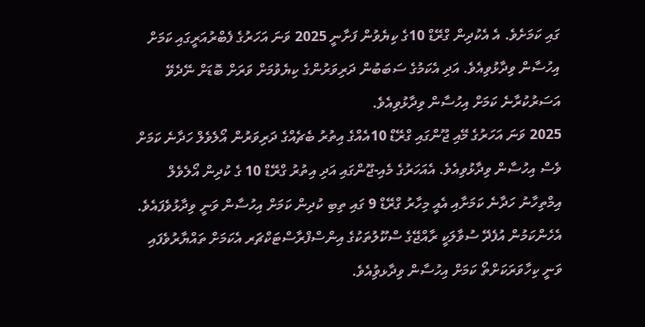ގައި ކަމަށެވެ. އެ އެކުދިން ގްރޭޑް 10ގެ ކިޔެވުން ފަށާނީ 2025 ވަނަ އަހަރުގެ ފެބްރުއަރީގައި ކަމަށް އިހުސާން ވިދާޅުވިއެވެ. އަދި އެކަމުގެ ސަބަބުން ދަރިވަރުންގެ ކިޔެވުމަށް ވަރަށް ބޮޑަށް ނޭދެވޭ އަސަރުކުރާނެ ކަމަށް އިހުސާން ވިދާޅުވިއެވެ.
2025 ވަނަ އަހަރުގެ މޭއި ޖޫންގައި ގްރޭޑް 10އެއްގެ އިތުރު ބެޗެއްގެ ދަރިވަރުން އޯލެވެލް ހަދާނެ ކަމަށް ވެސް އިހުސާން ވިދާޅުވިއެވެ. އެއަހަރުގެ މެއި-ޖޫންގައި އަދި އިތުރު ގްރޭޑް 10 ގެ ކުދިން އޯލެވެލް އިމްތިހާނު ހަދާނެ ކަމަށާއި އެއީ މިހާރު ގްރޭޑް 9 ގައި ތިބި ކުދިން ކަމަށް އިހުސާން ވަނީ ވިދާޅުވެފައެވެ.
އެހެންކަމުން އުފެދޭ ސުވާލަކީ ރާއްޖޭގެ ސްކޫލުތަކުގެ އިންސްފްރާސްޓަކްޗަރ އެކަމަށް ތައްޔާރުވެފައި ވަނީ ކިހާވަރަކަށްތޯ ކަމަށް އިހުސާން ވިދާޅވުިއެވެ.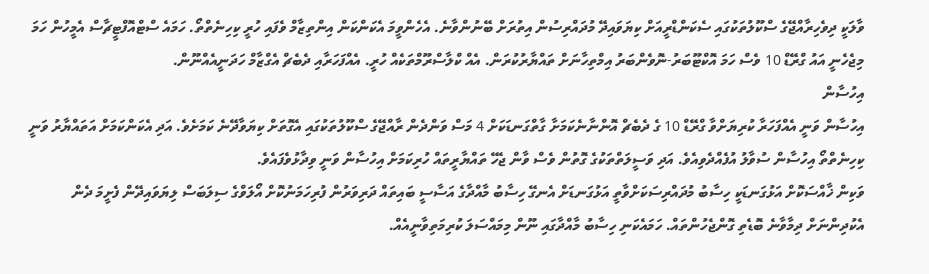ވާލަކީ ދިވެހިރާއްޖޭގެ ސްކޫލުތަކުގައި ސެކަންޑްރީއަށް ކިޔަވައިދޭ މުދައްރިސުން އިތުރަށް ބޭނުންވާނެ. އެހެންވީމަ އެކަންކަން އިންތިޒާމް ވެފައި ހުރީ ކިހިނެތްތޯ. ހަމައެ ސްޓްއޮފްޓީޗާސް އެމީހުން ހަމަ މިޖެހެނީ އައު ގްރޭޑް 10 ވެސް ހަމަ އޮކްޓޫބަރު-ނޮވެންބަރު އިމްތިހާނަށް ތައްޔާރުކުރަން. އެއް ކްލާސްރޫމްތަކެއް ހުރީ. އެއްފަހަރާއި ދެބެޗް އެގްޒާމް ހަދަނީއެއްނޫން.
އިހުސާން
އިހުސާން ވަނީ އެއްފަހަރާ ކުރިޔަށްވާ ގްރޭޑް 10 ގެ ދެބެޗް އޮންނާނެކަމަށާ ގާތްގަނޑަކަށް 4 މަސް ވަންދެން ރާއްޖޭގެ ސްކޫލުތަކުގައި އެގޮތަށް ކިޔަވާދޭނެ ކަމަށެވެ. އަދި އެކަންކަމަށް އަތައްޔާރު ވަނީ ކިހިނެތްތޯ އިހުސާން ސުވާލު އުފެއްދެވިއެވެ. އަދި ވަސީލަތްތަކުގެ ގޮތުން ވެސް ވާން ޖެހޭ ތައްޔާރީތައް ހުރިކަމަށް އިހުސާން ވަނީ ވިދާޅުވެފައެވެ.
ވަކިން ޚާއްސަކޮށް އަޅުގަނޑަކީ ހިސާބު މުދައްރިސަކަށްވާތީ އަޅުގަނޑަށް އެނގޭ ހިސާބު މާއްދާގެ އަސާސީ ބައިތައް ދަރިވަރުން ފުރިހަމަނުކޮށް އޯލަވްގެ ސިލަބަސް ލިޔަވައިދޭން ފެށީމަ ދެން އެކުދިންނަށް ދިމާވާނެ ބޮޑެތި ގޮންޖެހުންތައް. ހަމައެކަނި ހިސާބު މާއްދާގައި ނޫން މިމައްސަލަ ކުރިމަތިވާނީއެއް.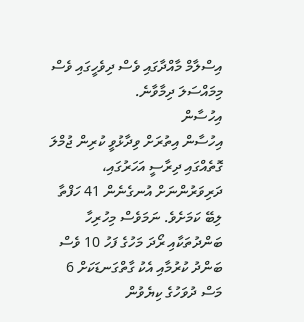އިސްލާމް މާއްދާގައި ވެސް ދިވެހީގައި ވެސް މިމައްސަލަ ދިމާވާނެ.
އިހުސާން
އިހުސާން އިތުރަށް ވިދާޅުވީ ކުރިން ޖުމްލަ ގޮތެއްގައި ދިރާސީ އަހަރުގައި، ދަރިވަރުންނަށް އުނގެނެން 41 ހަފްތާ ލިބޭ ކަމަށެވެ. ނަމަވެސް މިހުރިހާ ބަންދުތަކާއި ރޯދަ މަހުގެ ފަހު 10 ވެސް ބަންދު ކުރުމާއި އެކު ގާތްގަނޑަކަށް 6 މަސް ދުވަހުގެ ކިޔެވުން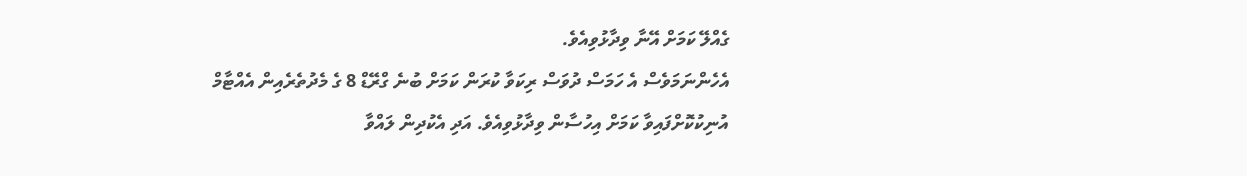ގެއްލޭ ކަމަށް އޭނާ ވިދާޅުވިއެވެ.
އެހެންނަމަވެސް އެ ހަމަސް ދުވަސް ރިކަވާ ކުރަން ކަމަށް ބުނެ ގްރޭޑް 8 ގެ މެދުތެރެއިން އެއްޓާމް އުނިކުކޮށްފައިވާ ކަމަށް އިހުސާން ވިދާޅުވިއެވެ. އަދި އެކުދިން ލައްވާ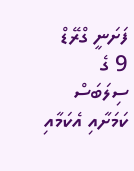ފަށަނީ ގްރޭޑް 9 ގެ ސިލަބަސް ކަމަށާއި އެކަމާއި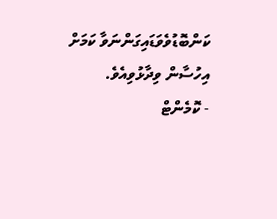ކަންބޮޑުވެވަޑައިގަންނަވާ ކަމަށް އިހުސާން ވިދާޅުވިއެވެ.
- ކޮމެންޓް